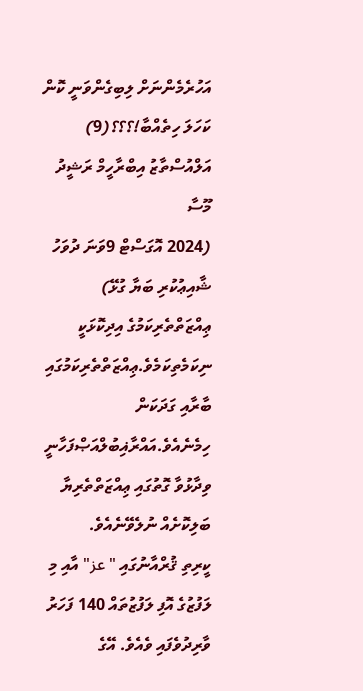އަހުރެމެންނަށް ލިބިގެންވަނީ ކޮން ކަހަލަ ހިތެއްބާ!؟؟؟(9)
އަލްއުސްތާޒު އިބްރާހީމް ރަޝީދު މޫސާ
(2024 އޮގަސްޓް 9ވަނަ ދުވަހު ޝާއިޢުކުރި ބަޔާ ގުޅޭ)
ޢިއްޒަތްތެރިކަމުގެ އިދިކޮޅަކީ ނިކަމެތިކަމެވެ.ޢިއްޒަތްތެރިކަމުގައި ބާރާއި ގަދަކަން ހިމެނެއެވެ.އައްރާޣިބުލްއަޞްފަހާނީ ވިދާޅުވާ ގޮތުގައި ޢިއްޒަތްތެރިޔާ ބަލިކޮށެއް ނުލެވޭނެއެވެ.
ކީރިތި ޤުރްއާނުގައި "عز" އާއި މި ލަފުޒުގެ އޮފި ލަފުޒުތައް 140 ފަހަރު ވާރިދުވެފައި ވެއެވެ. އޭގެ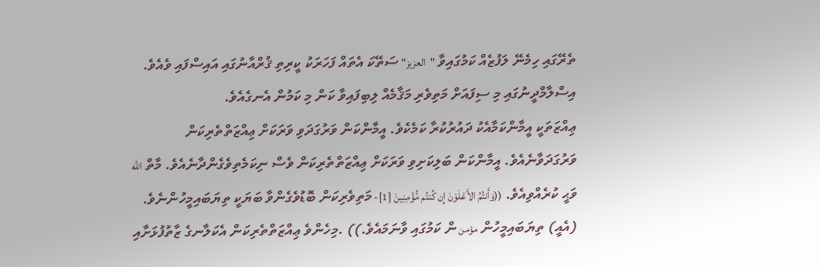ތެރޭގައި ހިމެނޭ ލަފުޒެއް ކަމުގައިވާ "العزيز" ސަތޭކަ އެތައް ފަހަރަކު ކީރިތި ޤުރްއާނުގައި އައިސްފައި ވެއެވެ. އިސްލާމްދީނުގައި މި ސިފައަށް މަތިވެރި މަޤާމެއް ލިބިފައިވާ ކަން މި ކަމުން އެނގެއެވެ.
ޢިއްޒަތަކީ އީމާންކަމާއެކު ދައުރުކުރާ ކަމެކެވެ. އީމާންކަން ވަރުގަދަވި ވަރަކަށް ޢިއްޒަތްތެރިކަން ވަރުގަދަވާނެއެވެ. އީމާންކަން ބަލިކަށިވި ވަރަކަށް ޢިއްޒަތްތެރިކަން ވެސް ނިކަމެތިވެގެންދާނެއެވެ. މާތް الله ވަޙީ ކުރެއްވިއެވެ. ((وَأَنتُمُ الأَعْلَوْنَ إِن كُنتُم مُّؤْمِنِينَ [1]- މަތިވެރިކަން ބޮޑުވެގެންވާ ބަޔަކީ ތިޔަބައިމީހުންނެވެ. (އެއީ) ތިޔަބައިމީހުން مؤمن ން ކަމުގައި ވާނަމައެވެ.)) .މިހެންވެ ޢިއްޒަތްތެރިކަން އެކަލާނގެ ޒާތުފުޅަށާއި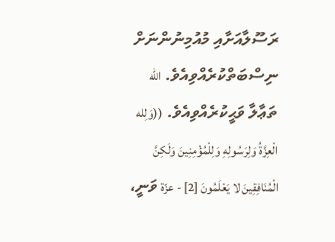ރަސޫލާއަށާއި މުއުމިނުންނަށް ނިސްބަތްކުރެއްވިއެވެ. الله ތަޢާލާ ވަޙީކުރެއްވިއެވެ. ((وَلِله الْعِزَّةُ وَلِرَسُولِهِ وَلِلْمُؤْمِنِينَ وَلَكِنَّ الْمُنَافِقِينَ لا يَعْلَمُونَ [2] - عزّة ވަނީ،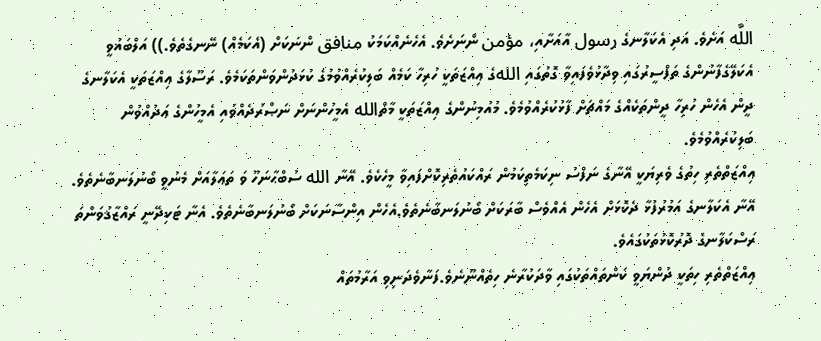اللَّه އަށެވެ. އަދި އެކަލާނގެ رسول އާއަށާއި، مؤمن ންނަށެވެ. އެހެނެއްކަމަކު منافق ންނަކަށް (އެކަމެއް) ނޭނގެތެވެ.)) އަލްބަޣުވީ އެކަލޭގެފާނުންގެ ތަފްސީރުގައި ވިދާޅުވެފައިވާ ގޮތުގައި اللهގެ ޢިއްޒަތަކީ ހުރިހާ ކަމެއް ބަލިކުރެއްވުމުގެ ކުޅަދުންވަންތަކަމެވެ. ރަސޫލާގެ ޢިއްޒަތަކީ އެކަލާނގެ ދީން އެހެން ހުރިހާ ދީންތަކެއްގެ މައްޗަށް ފާޅުކުރެއްވުމެވެ. މުއުމިނުންގެ ޢިއްޒަތަކީ މާތްالله އެމީހުންނަށް ނަޞްރުދެއްވައި އެމީހުންގެ ޢަދުއްވުން ބަލިކުރެއްވުމެވެ.
ޢިއްޒަތްތެރި ހިތުގެ ވެރިޔަކީ އޭނާގެ ނަފްސު ނިކަމެތިކަމުން ރައްކައުތެރިކޮށްފައިވާ މީހެކެވެ. އޭނާ الله ސުބްޙާނަހޫ ވަ ތަޢަލާއަށް މެނުވީ ބޯނުލަނބާނެތެވެ. އޭނާ އެކަލާނގެ އަމުރުފުޅާ ދެކޮޅަށް އެހެން އެއްވެސް ބާރަކަށް ބޯނުލަނބާނެތެވެ.އެހެން އިންސާނަކަށް ބޯނުލަނބާނެތެވެ. އެނާ ޓަކިދޭނީ ރައްޒާޤުވަންތަ ރަސްކަލާނގެ ދޮރުކޮޅުތަކުގައެވެ.
ޢިއްޒަތްތެރި ހިތަކީ ދުންޔަވީ ކަންތައްތަކުގައި ވާދަކުރާނެ ހިތެއްނޫނެވެ.ފަނާވެދަނިވި އަރާމުތައް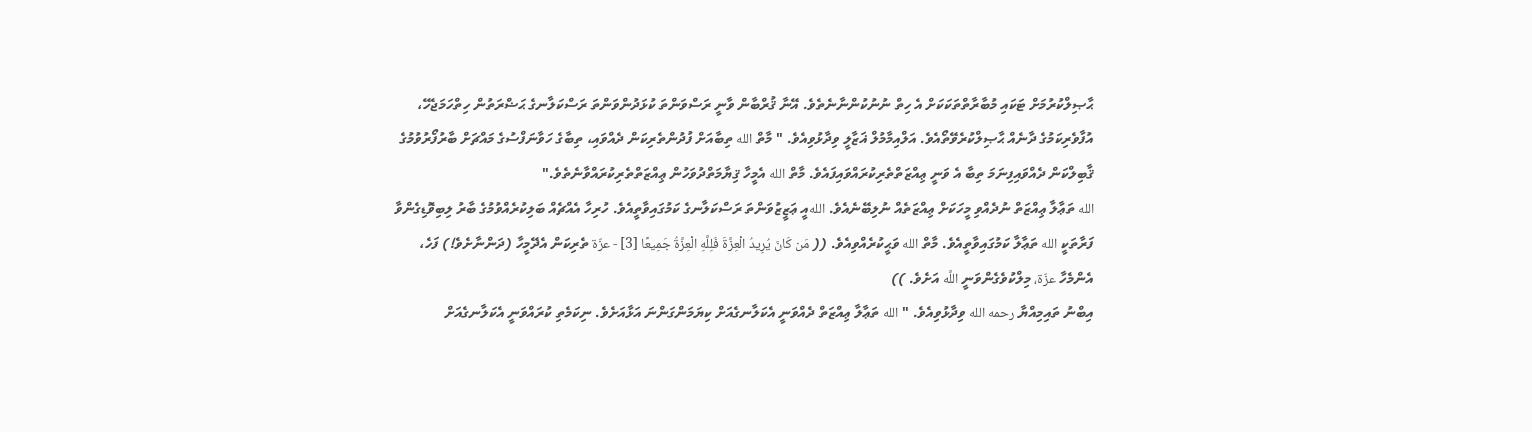ޙާޞިލްކުރުމަށް ޓަކައި މުބާރާތްތަކަކަށް އެ ހިތް ނުނުކުންނާނެތެވެ. އޭނާ ޤުރްބާން ވާނީ ރަސްވަންތަ ކުޅަދުންވަންތަ ރަސްކަލާނގެ ޙަޟްރަތުން ހިތްހަމަޖެހޭ، އުފާވެރިކަމުގެ ދާނެއް ޙާޞިލްކުރެވޭތޯއެވެ. އަލްއިމާމުލް ޣަޒާލީ ވިދާޅުވިއެވެ. " މާތް الله ތިބާއަށް ފުދުންތެރިކަން ދެއްވައި، ތިބާގެ ހަވާނަފްސުގެ މައްޗަށް ބާރުފޯރުވުމުގެ ޤާބިލްކަން ދެއްވައިފިނަމަ ތިބާ އެ ވަނީ ޢިއްޒަތްތެރިކުރައްވައިފައެވެ. މާތް الله އެމީހާ ޤިޔާމަތްދުވަހުން ޢިއްޒަތްތެރިކުރައްވާނެތެވެ."
الله ތަޢާލާ ޢިއްޒަތް ނުދެއްވި މީހަކަށް ޢިއްޒަތެއް ނުލިބޭނެއެވެ. اللهއީ ޢަޒީޒުވަންތަ ރަސްކަލާނގެ ކަމުގައިވާތީއެވެ. ހުރިހާ އެއްޗެއް ބަލިކުރެއްވުމުގެ ބާރު ލިބިވޮޑިގެންވާ ފަރާތަކީ الله ތަޢާލާ ކަމުގައިވާތީއެވެ. މާތް الله ވަޙީކުރެއްވިއެވެ. (( مَن كَانَ يُرِيدُ الْعِزَّةَ فَلِلَّهِ الْعِزَّةُ جَمِيعًا [3] - عزّة ތެރިކަން އެދޭމީހާ (ދަންނާށެވެ!) ފަހެ، އެންމެހާ عزّة، މިލްކުވެގެންވަނީ اللَّه އަށެވެ. ))
އިބްނު ތައިމިއްޔާ رحمه الله ވިދާޅުވިއެވެ. " الله ތަޢާލާ ޢިއްޒަތް ދެއްވަނީ އެކަލާނގެއަށް ކިޔަމަންގަންނަ އަޅާއަށެވެ. ނިކަމެތި ކުރައްވަނީ އެކަލާނގެއަށް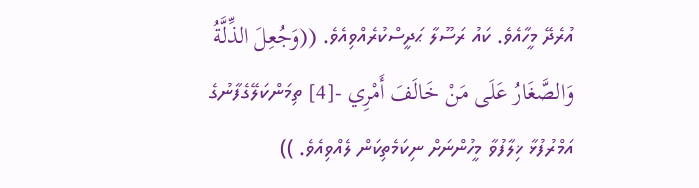އުރެދޭ މީހާއެވެ. ކައު ރަސޫލާ ޙަދީސްކުރެއްވިއެވެ. ((وَجُعِلَ الذِّلَّةُ وَالصَّغَارُ عَلَى مَنْ خَالَفَ أَمْرِي -[4] ތިމަންކަލޭގެފާނުގެ އަމްރުފުޅާ ޚިލާފުވާ މީހުންނަށް ނިކަމެތިކަން ލެއްވިއެވެ. ))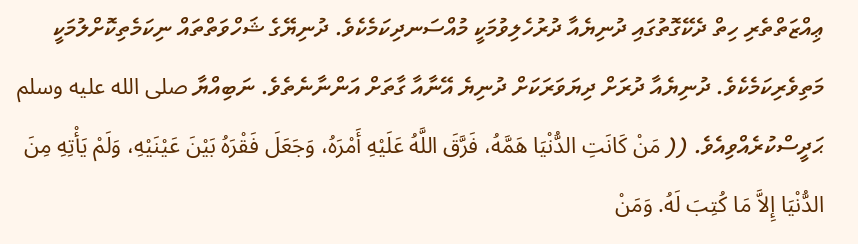ޢިއްޒަތްތެރި ހިތް ދެކޭގޮތުގައި ދުނިޔެއާ ދުރުހެލިވުމަކީ މުއްސަނދިކަމެކެވެ. ދުނިޔޭގެ ޝަހްވަތްތައް ނިކަމެތިކޮށްލުމަކީ މަތިވެރިކަމެކެވެ. ދުނިޔެއާ ދުރަށް ދިޔަވަރަކަށް ދުނިޔެ އޭނާއާ ގާތަށް އަންނާނެތެވެ. ނަބިއްޔާ صلى الله عليه وسلم ޙަދީސްކުރެއްވިއެވެ. (( مَنْ كَانَتِ الدُّنْيَا هَمَّهُ، فَرَّقَ اللَّهُ عَلَيْهِ أَمْرَهُ، وَجَعَلَ فَقْرَهُ بَيْنَ عَيْنَيْهِ، وَلَمْ يَأْتِهِ مِنَ الدُّنْيَا إِلاَّ مَا كُتِبَ لَهُ. وَمَنْ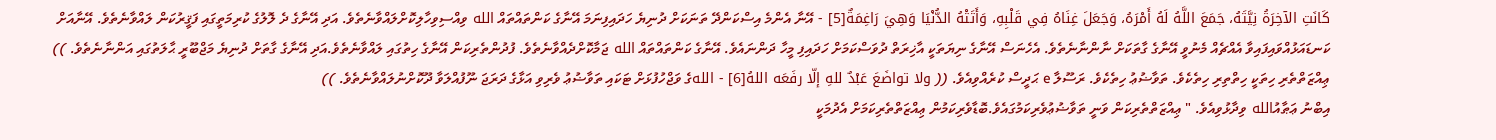كَانَتِ الآخِرَةُ نِيَّتَهُ، جَمَعَ اللَّهُ لَهُ أَمْرَهُ، وَجَعَلَ غِنَاهُ فِي قَلْبِهِ، وَأَتَتْهُ الدُّنْيَا وَهِيَ رَاغِمَةٌ[5] - އޭނާ އެންމެ އިސްކަންދޭ ތަނަކަށް ދުނިޔެ ހަދައިފިނަމަ އޭނާގެ ކަންތައްތައް الله ވިއްސިވިހާލިކޮށްލައްވާނެތެވެ. އަދި އޭނާގެ ދެ ލޮލުގެ ކުރިމަތީގައި ފަޤީރުކަން ލައްވާނެތެވެ. އޭނާއަށް ކަނޑައަޅުއްވައިފައިވާ އެއްޗެއް މެނުވީ އޭނާގެ ގާތަކަށް ނާންނާނެތެވެ. އެހެނަސް އޭނާގެ ނިޔަތަކީ އާޚިރަތް ދުވަސްކަމަށް ހަދައިފި މީހާ ދަންނައެވެ. އޭނާގެ ކަންތައްތައް الله ޖަމާކޮށްދެއްވާނެތެވެ. ފުދުންތެރިކަން އޭނާގެ ހިތުގައި ލައްވާނެތެވެ.އަދި އޭނާގެ ގާތަށް ދުނިޔެ މަޖްބޫރީ ޙާލަތުގައި އަންނާނެތެވެ. ))
ޢިއްޒަތްތެރި ހިތަކީ ހިތްތިރި ހިތެކެވެ. ތަވާޟުޢު ހިތެކެވެ. ރަސޫލާ e ޙަދީސް ކުރެއްވިއެވެ. (( ولا تواضَعَ عَبْدٌ للهِ إلّا رفَعَه اللهُ[6] - اللهގެ ވަޖްހުފުޅަށް ޓަކައި ތަވާޟުޢު ވެރިވި އަޅާގެ ދަރަޖަ ނޫފުއްލަވާ ދޫކޮށްނުލައްވާނެތެވެ. ))
އިބްނު ޢަޠާއުالله ވިދާޅުވިއެވެ. " ޢިއްޒަތްތެރިކަން ވަނީ ތަވާޟުޢުވެރިކަމުގައެވެ.ބޮޑާވެރިކަމުން ޢިއްޒަތްތެރިކަމަށް އެދުމަކީ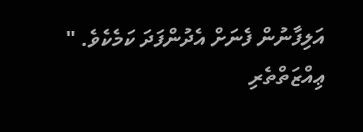އަލިފާނުން ފެނަށް އެދުންފަދަ ކަމެކެވެ. "
ޢިއްޒަތްތެރި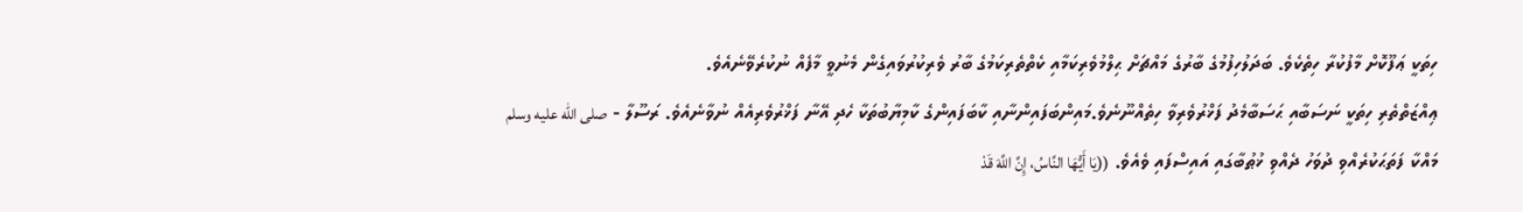ހިތަކީ ޢަފޫކޮށް މާފުކުރާ ހިތެކެވެ. ބަދަލުހިފުމުގެ ބާރުގެ މައްޗަށް ޙިލްމުވެރިކަމާއި ކެތްތެރިކަމުގެ ބާރު ވެރިކުރުވައިގެން މެނުވީ މާފެއް ނުކުރެވޭނެއެވެ.
ޢިއްޒަތްތެރި ހިތަކީ ނަސަބާއި ޙަސަބާމެދު ފަޚްރުވެރިވާ ހިތެއްނޫނެވެ.މައިންބަފައިންނާއި ކާބަފައިންގެ ކާމިޔާބުތަކާ ހެދި އޭނާ ފަޚްރުވެރިއެއް ނުވާނެއެވެ. ރަސޫލާ - صلى الله عليه وسلم މައްކާ ފަތަޙަކުރެއްވި ދުވަހު ދެއްވި ޚުޠުބާގައި އައިސްފައި ވެއެވެ. ((يَا أَيُّهَا النَّاسُ، إِنَّ اللَّهَ قَدْ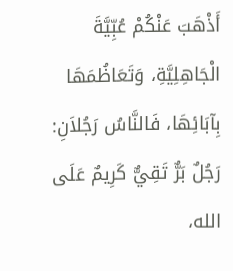أَذْهَبَ عَنْكُمْ عُبِّيَّةَ الْجَاهِلِيَّةِ، وَتَعَاظُمَهَا بِآبَائِهَا، فَالنَّاسُ رَجُلاَنِ: رَجُلٌ بَرٌّ تَقِيٌّ كَرِيمٌ عَلَى الله،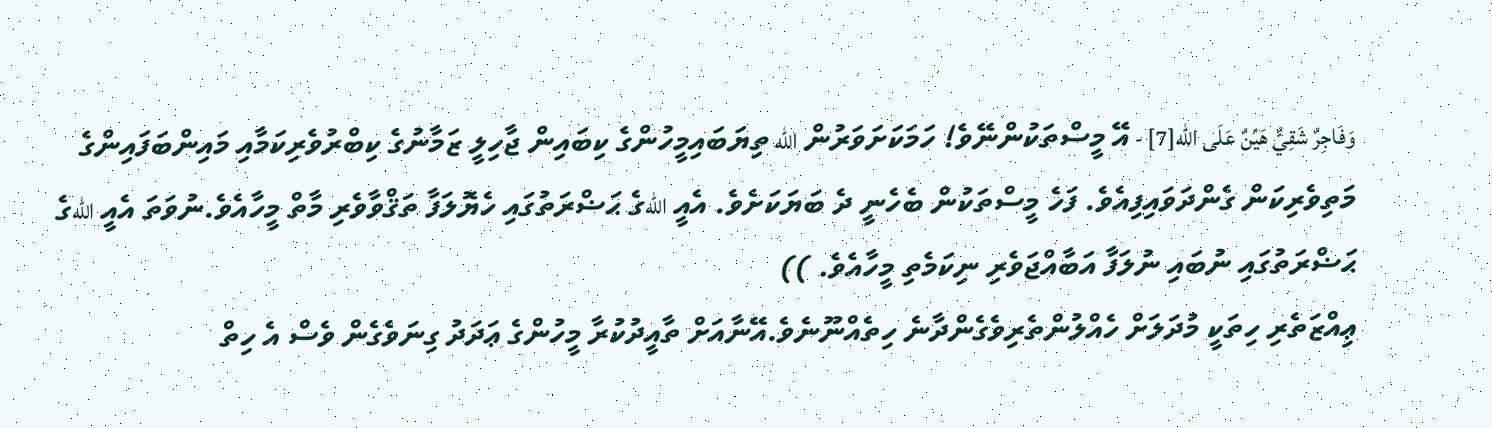وَفَاجِرٌ شَقِيٌّ هَيِّنٌ عَلَى الله[7] - އޭ މީސްތަކުންނޭވެ! ހަމަކަށަވަރުން الله ތިޔަބައިމީހުންގެ ކިބައިން ޖާހިލީ ޒަމާނުގެ ކިބްރުވެރިކަމާއި މައިންބަފައިންގެ މަތިވެރިކަން ގެންދަވައިފިއެވެ. ފަހެ މީސްތަކުން ބެހެނީ ދެ ބަޔަކަށެވެ. އެއީ اللهގެ ޙަޟްރަތުގައި ހެޔޮލަފާ ތަޤްވާވެރި މާތް މީހާއެވެ.ނުވަތަ އެއީ اللهގެ ޙަޟްރަތުގައި ނުބައި ނުލަފާ އަބާއްޖަވެރި ނިކަމެތި މީހާއެވެ. ))
ޢިއްޒަތެރި ހިތަކީ މުދަލަށް ހެއްލުންތެރިވެގެންދާނެ ހިތެއްނޫނެވެ.އޭނާއަށް ތާއީދުކުރާ މީހުންގެ ޢަދަދު ގިނަވެގެން ވެސް އެ ހިތް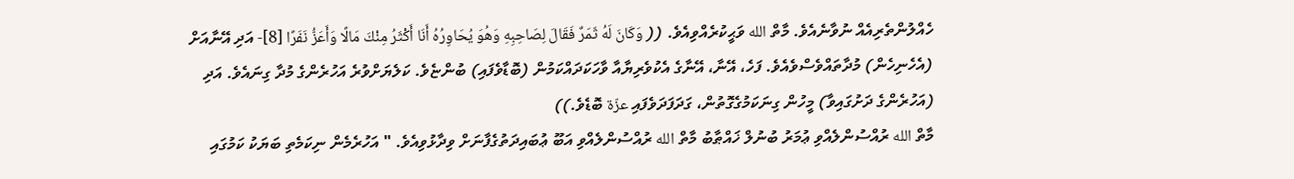ހެއްލުންތެރިއެއް ނުވާނެއެވެ. މާތް الله ވަޙީކުރެއްވިއެވެ. (( وَكَانَ لَهُ ثَمَرٌ فَقَالَ لِصَاحِبِهِ وَهُوَ يُحَاوِرُهُ أَنَا أَكْثَرُ مِنْكَ مَالًا وَأَعَزُّ نَفَرًا [8]- އަދި އޭނާއަށް (އެހެނިހެން) މުދާތައްވެސްވެއެވެ. ފަހެ، އޭނާ، އޭނާގެ އެކުވެރިޔާއާ ވާހަކަދައްކަމުން (ބޮޑާވެފައި) ބުންޏެވެ. ކަލެޔަށްވުރެ އަހުރެންގެ މުދާ ގިނައެވެ. އަދި (އަހުރެންގެ ދަށުގައިވާ) މީހުން ގިނަކަމުގެގޮތުން، ގަދަފަދަވެފައި عزّة ބޮޑެވެ.))
މާތް الله ރުއްސުންލެއްވި ޢުމަރު ބުނުލް ޚައްޠާބު މާތް الله ރުއްސުންލެއްވި އަބޫ ޢުބައިދަތުގެފާނަށް ވިދާޅުވިއެވެ. " އަހުރެމެން ނިކަމެތި ބަޔަކު ކަމުގައި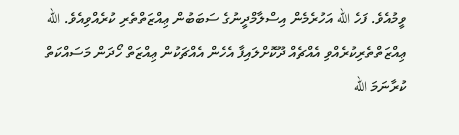ވީމުއެވެ. ފަހެ الله އަހުރެމެން އިސްލާމްދީނުގެ ސަބަބުން ޢިއްޒަތްތެރި ކުރެއްވިއެވެ. الله ޢިއްޒަތްތެރިކުރެއްވި އެއްޗެއް ދޫކޮށްލައިފާ އެހެން އެއްޗަކުން ޢިއްޒަތް ހޯދަން މަސައްކަތް ކުރާނަމަ الله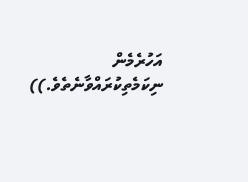އަހުރެމެން ނިކަމެތިކުރައްވާނެތެވެ.))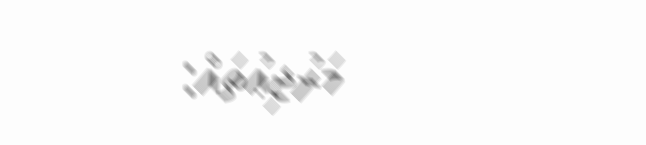މަރުޖިޢުތައް: